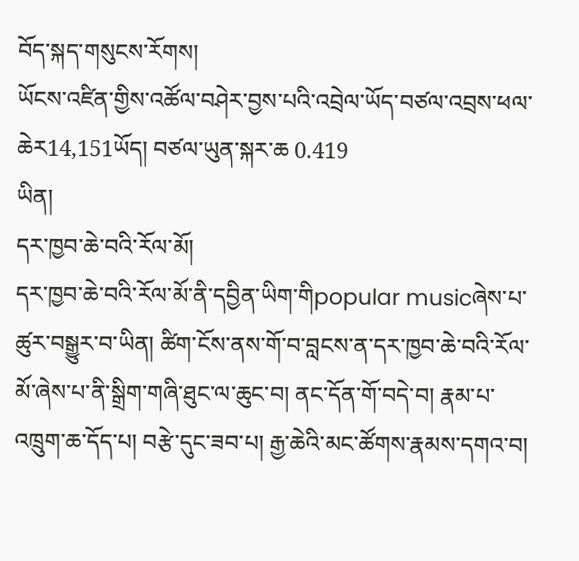བོད་སྐད་གསུངས་རོགས།
ཡོངས་འཛིན་གྱིས་འཚོལ་བཤེར་བྱས་པའི་འབྲེལ་ཡོད་བཙལ་འབྲས་ཕལ་ཆེར14,151ཡོད། བཙལ་ཡུན་སྐར་ཆ 0.419
ཡིན།
དར་ཁྱབ་ཆེ་བའི་རོལ་མོ།
དར་ཁྱབ་ཆེ་བའི་རོལ་མོ་ནི་དབྱིན་ཡིག་གིpopular musicཞེས་པ་ཚུར་བསྒྱུར་བ་ཡིན། ཚིག་ངོས་ནས་གོ་བ་བླངས་ན་དར་ཁྱབ་ཆེ་བའི་རོལ་མོ་ཞེས་པ་ནི་སྒྲིག་གཞི་ཐུང་ལ་ཆུང་བ། ནང་དོན་གོ་བདེ་བ། རྣམ་པ་འཁྲུག་ཆ་དོད་པ། བརྩེ་དུང་ཟབ་པ། རྒྱ་ཆེའི་མང་ཚོགས་རྣམས་དགའ་བ།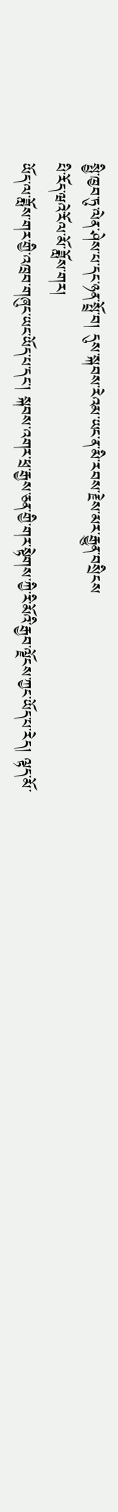སྤྱི་ཁྱབ་ཏུ་ལེན་ཤེས་པ་དང་ཉན་སྤྲོ་བ། དུས་སྐབས་རེའམ་ཡང་ན་མི་རབས་རྗེས་མར་རྒྱུན་བསྲིངས
པི་རོད་ཝའེ་རོལ་མོ་ཟློས་གར།
ཡོད་ལ་ཟློས་གར་གྱི་འཁྲབ་གཞུང་ཡང་ཡོད་པ་དང་། སྐབས་འགར་ཕྲ་རྒྱས་ཅན་གྱི་གར་སྟེགས་ཀྱི་རི་མོའི་རྒྱབ་ལྗོངས་ཀྱང་ཡོད་པ་རེད། ལྟད་མོ་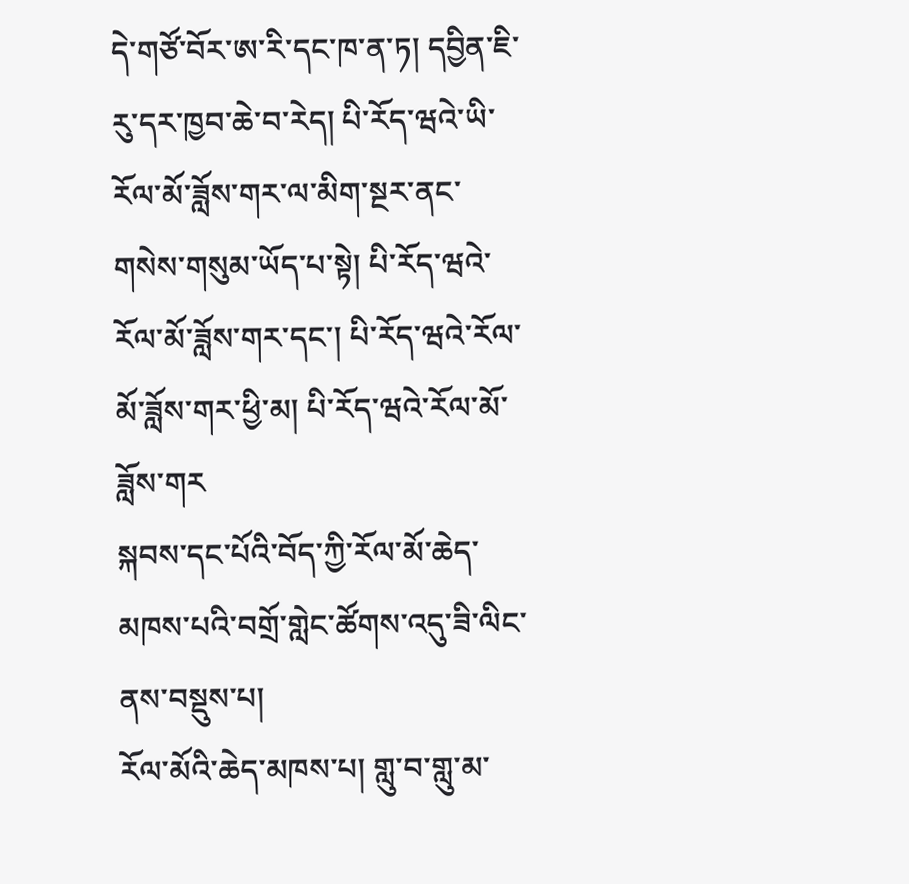དེ་གཙོ་བོར་ཨ་རི་དང་ཁ་ན་ཏ། དབྱིན་ཇི་རུ་དར་ཁྱབ་ཆེ་བ་རེད། པི་རོད་ཝའེ་ཡི་རོལ་མོ་ཟློས་གར་ལ་མིག་སྔར་ནང་གསེས་གསུམ་ཡོད་པ་སྟེ། པི་རོད་ཝའེ་རོལ་མོ་ཟློས་གར་དང་། པི་རོད་ཝའེ་རོལ་མོ་ཟློས་གར་ཕྱི་མ། པི་རོད་ཝའེ་རོལ་མོ་ཟློས་གར
སྐབས་དང་པོའི་བོད་ཀྱི་རོལ་མོ་ཆེད་མཁས་པའི་བགྲོ་གླེང་ཚོགས་འདུ་ཟི་ལིང་ནས་བསྡུས་པ།
རོལ་མོའི་ཆེད་མཁས་པ། གླུ་བ་གླུ་མ་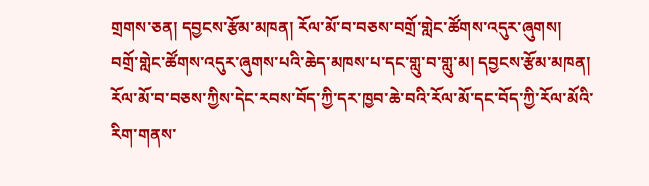གྲགས་ཅན། དབྱངས་རྩོམ་མཁན། རོལ་མོ་བ་བཅས་བགྲོ་གླེང་ཚོགས་འདུར་ཞུགས། བགྲོ་གླེང་ཚོགས་འདུར་ཞུགས་པའི་ཆེད་མཁས་པ་དང་གླུ་བ་གླུ་མ། དབྱངས་རྩོམ་མཁན། རོལ་མོ་བ་བཅས་ཀྱིས་དེང་རབས་བོད་ཀྱི་དར་ཁྱབ་ཆེ་བའི་རོལ་མོ་དང་བོད་ཀྱི་རོལ་མོའི་རིག་གནས་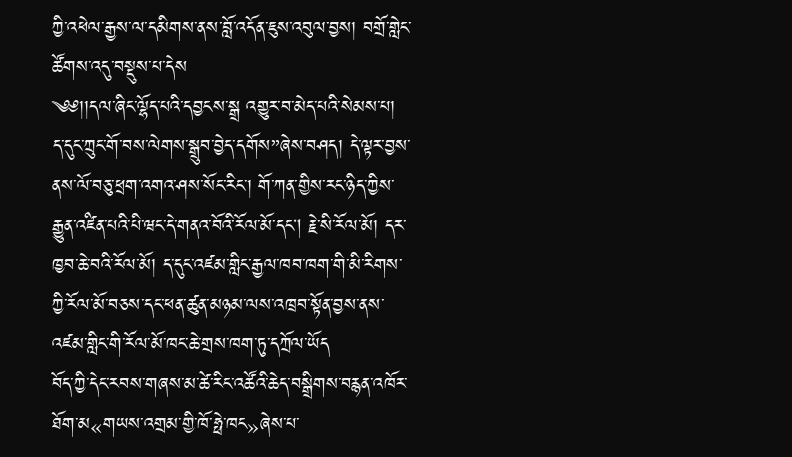ཀྱི་འཕེལ་རྒྱས་ལ་དམིགས་ནས་བློ་འདོན་ཇུས་འབུལ་བྱས། བགྲོ་གླེང་ཚོགས་འདུ་བསྡུས་པ་དེས
༄༅།།དལ་ཞིང་ལྷོད་པའི་དབྱངས་སྒྲ འགྱུར་བ་མེད་པའི་སེམས་པ།
ད་དུང་ཀྲུང་གོ་བས་ལེགས་སྒྲུབ་བྱེད་དགོས”ཞེས་བཤད། དེ་ལྟར་བྱས་ནས་ལོ་བཅུ་ཕྲག་འགའ་ཤས་སོང་རིང་། གོ་ཀན་གྱིས་རང་ཉིད་ཀྱིས་རྒྱུན་འཛིན་པའི་པི་ཝང་དེ་གནའ་བོའི་རོལ་མོ་དང། རྗེ་སི་རོལ་མོ། དར་ཁྱབ་ཆེ་བའི་རོལ་མོ། ད་དུང་འཛམ་གླིང་རྒྱལ་ཁབ་ཁག་གི་མི་རིགས་ཀྱི་རོལ་མོ་བཅས་དང་ཕན་ཚུན་མཉམ་ལས་འཁྲབ་སྟོན་བྱས་ནས་འཛམ་གླིང་གི་རོལ་མོ་ཁང་ཆེ་གྲས་ཁག་ཏུ་དཀྲོལ་ཡོད
བོད་ཀྱི་དེང་རབས་གཞས་མ་ཚེ་རིང་འཚོའི་ཆེད་བསྒྲིགས་བརྙན་འཁོར་ཐོག་མ«གཡས་འགྲམ་གྱི་ཁོ་ཧྥེ་ཁང»ཞེས་པ་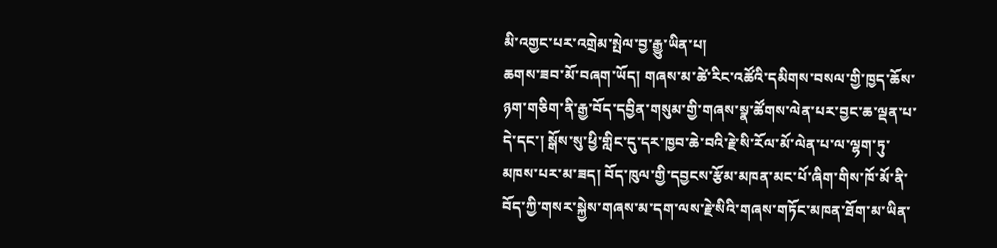མི་འགྱང་པར་འགྲེམ་སྤེལ་བྱ་རྒྱུ་ཡིན་པ།
ཆགས་ཟབ་མོ་བཞག་ཡོད། གཞས་མ་ཚེ་རིང་འཚོའི་དམིགས་བསལ་གྱི་ཁྱད་ཆོས་ཉག་གཅིག་ནི་རྒྱ་བོད་དབྱིན་གསུམ་གྱི་གཞས་སྣ་ཚོགས་ལེན་པར་བྱང་ཆ་ལྡན་པ་དེ་དང་། སྒོས་སུ་ཕྱི་གླིང་དུ་དར་ཁྱབ་ཆེ་བའི་རྗེ་སི་རོལ་མོ་ལེན་པ་ལ་ལྷག་ཏུ་མཁས་པར་མ་ཟད། བོད་ཁུལ་གྱི་དབྱངས་རྩོམ་མཁན་མང་པོ་ཞིག་གིས་ཁོ་མོ་ནི་བོད་ཀྱི་གསར་སྐྱེས་གཞས་མ་དག་ལས་རྗེ་སིའི་གཞས་གཏོང་མཁན་ཐོག་མ་ཡིན་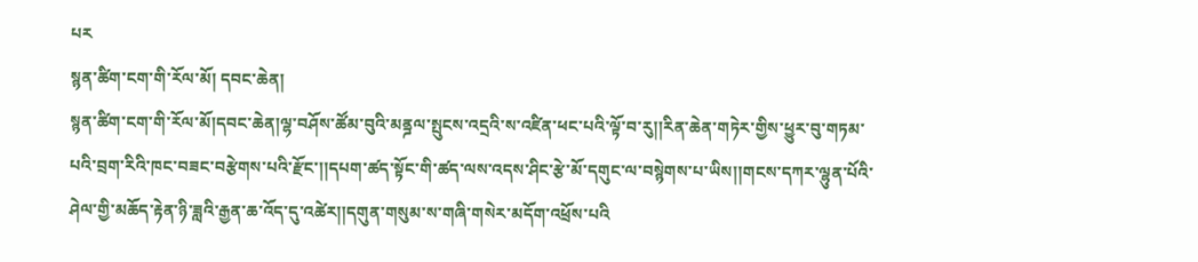པར
སྙན་ཚིག་ངག་གི་རོལ་མོ། དབང་ཆེན།
སྙན་ཚིག་ངག་གི་རོལ་མོ།དབང་ཆེན།ལྷ་བཤོས་ཚོམ་བུའི་མནྜལ་སྤུངས་འདྲའི་ས་འཛིན་ཕང་པའི་ལྟོ་བ་རུ།།རིན་ཆེན་གཏེར་གྱིས་ཕྱུར་བུ་གཏམ་པའི་བྲག་རིའི་ཁང་བཟང་བརྩེགས་པའི་རྫོང་།།དཔག་ཚད་སྟོང་གི་ཚད་ལས་འདས་ཤིང་རྩེ་མོ་དགུང་ལ་བསྙེགས་པ་ཡིས།།གངས་དཀར་ལྷུན་པོའི་ཤེལ་གྱི་མཆོད་རྟེན་ཉི་ཟླའི་རྒྱན་ཆ་འོད་དུ་འཚེར།།དགུན་གསུམ་ས་གཞི་གསེར་མདོག་འཕྲོས་པའི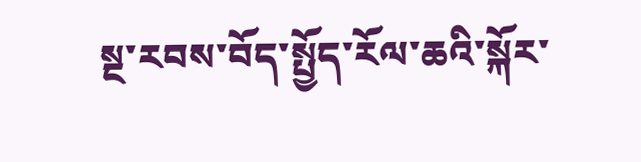སྔ་རབས་བོད་སྤྱོད་རོལ་ཆའི་སྐོར་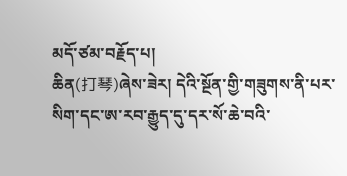མདོ་ཙམ་བརྗོད་པ།
ཆིན(打琴)ཞེས་ཟེར། དེའི་སྔོན་གྱི་གཟུགས་ནི་པར་སིག་དང་ཨ་རབ་རྒྱུད་དུ་དར་སོ་ཆེ་བའི་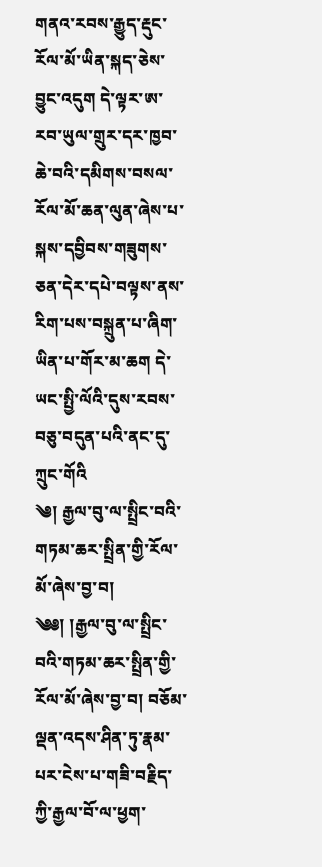གནའ་རབས་རྒྱུད་རྡུང་རོལ་མོ་ཡིན་སྐད་ཅེས་བྱུང་འདུག དེ་ལྟར་ཨ་རབ་ཡུལ་གྲུར་དར་ཁྱབ་ཆེ་བའི་དམིགས་བསལ་རོལ་མོ་ཆན་ལུན་ཞེས་པ་སྐས་དབྱིབས་གཟུགས་ཅན་དེར་དཔེ་བལྟས་ནས་རིག་པས་བསྐྲུན་པ་ཞིག་ཡིན་པ་གོར་མ་ཆག དེ་ཡང་སྤྱི་ལོའི་དུས་རབས་བཅུ་བདུན་པའི་ནང་དུ་ཀྲུང་གོའི
༄། རྒྱལ་བུ་ལ་སྤྲིང་བའི་གཏམ་ཆར་སྤྲིན་གྱི་རོལ་མོ་ཞེས་བྱ་བ།
༄༅། །རྒྱལ་བུ་ལ་སྤྲིང་བའི་གཏམ་ཆར་སྤྲིན་གྱི་རོལ་མོ་ཞེས་བྱ་བ། བཅོམ་ལྡན་འདས་ཤིན་ཏུ་རྣམ་པར་ངེས་པ་གཟི་བརྗིད་ཀྱི་རྒྱལ་བོ་ལ་ཕྱག་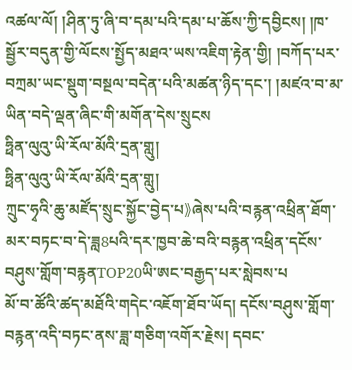འཚལ་ལོ། །ཤིན་ཏུ་ཞི་བ་དམ་པའི་དམ་པ་ཆོས་ཀྱི་དབྱིངས། །ཁ་སྦྱོར་བདུན་གྱི་ལོངས་སྤྱོད་མཐའ་ཡས་འཇིག་རྟེན་གྱི། །བཀོད་པར་བཀྲམ་ཡང་སྡུག་བསྔལ་བདེན་པའི་མཚན་ཉིད་དང་། །མཛའ་བ་མ་ཡིན་བདེ་ལྡན་ཞིང་གི་མགོན་དེས་སྲུངས
ཧྥིན་ལུའུ་ཡི་རོལ་མོའི་དྲན་གླུ།
ཧྥིན་ལུའུ་ཡི་རོལ་མོའི་དྲན་གླུ།
ཀྲུང་ཧྭའི་ཆུ་མཛོད་སྲུང་སྐྱོང་བྱེད་པ》ཞེས་པའི་བརྙན་འཕྲིན་ཐོག་མར་བཏང་བ་དེ་ཟླ8པའི་དར་ཁྱབ་ཆེ་བའི་བརྙན་འཕྲིན་དངོས་བཤུས་གློག་བརྙནTOP20ཡི་ཨང་བརྒྱད་པར་སླེབས་པ
མོ་བ་ཚོའི་ཚད་མཐོའི་གདེང་འཇོག་ཐོབ་ཡོད། དངོས་བཤུས་གློག་བརྙན་འདི་བཏང་ནས་ཟླ་གཅིག་འགོར་རྗེས། དབང་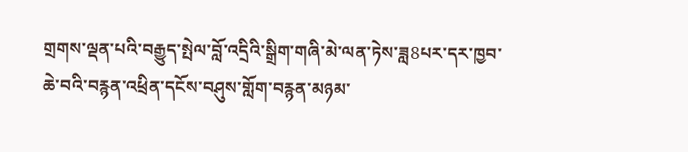གྲགས་ལྡན་པའི་བརྒྱུད་སྤེལ་བློ་འདྲིའི་སྒྲིག་གཞི་མེ་ལན་ཏེས་ཟླ8པར་དར་ཁྱབ་ཆེ་བའི་བརྙན་འཕྲིན་དངོས་བཤུས་གློག་བརྙན་མཉམ་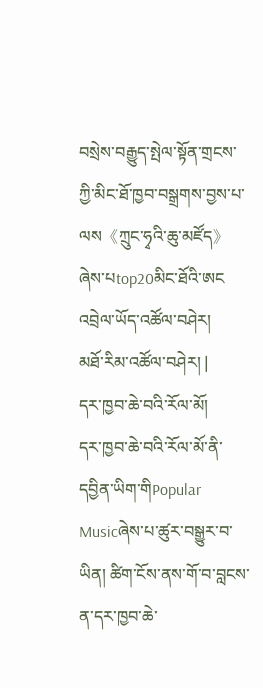བསྲེས་བརྒྱུད་སྤེལ་སྟོན་གྲངས་ཀྱི་མིང་ཐོ་ཁྱབ་བསྒྲགས་བྱས་པ་ལས《ཀྲུང་ཧྭའི་ཆུ་མཛོད》ཞེས་པtop20མིང་ཐོའི་ཨང
འབྲེལ་ཡོད་འཚོལ་བཤེར།
མཐོ་རིམ་འཚོལ་བཤེར། |
དར་ཁྱབ་ཆེ་བའི་རོལ་མོ།
དར་ཁྱབ་ཆེ་བའི་རོལ་མོ་ནི་དབྱིན་ཡིག་གིPopular Musicཞེས་པ་ཚུར་བསྒྱུར་བ་ཡིན། ཚིག་ངོས་ནས་གོ་བ་བླངས་ན་དར་ཁྱབ་ཆེ་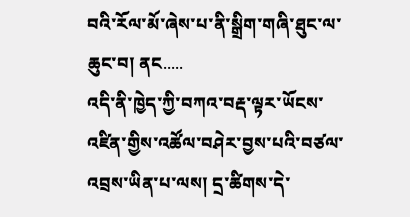བའི་རོལ་མོ་ཞེས་པ་ནི་སྒྲིག་གཞི་ཐུང་ལ་ཆུང་བ། ནང.....
འདི་ནི་ཁྱེད་ཀྱི་བཀའ་བརྡ་ལྟར་ཡོངས་འཛིན་གྱིས་འཚོལ་བཤེར་བྱས་པའི་བཙལ་འབྲས་ཡིན་པ་ལས། དྲ་ཚིགས་དེ་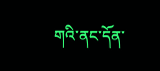གའི་ནང་དོན་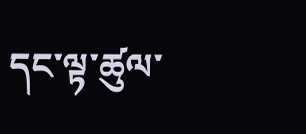དང་ལྟ་ཚུལ་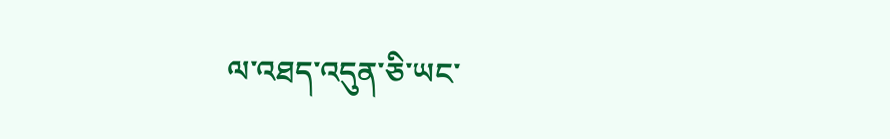ལ་འཐད་འདུན་ཅི་ཡང་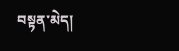བསྟན་མེད།